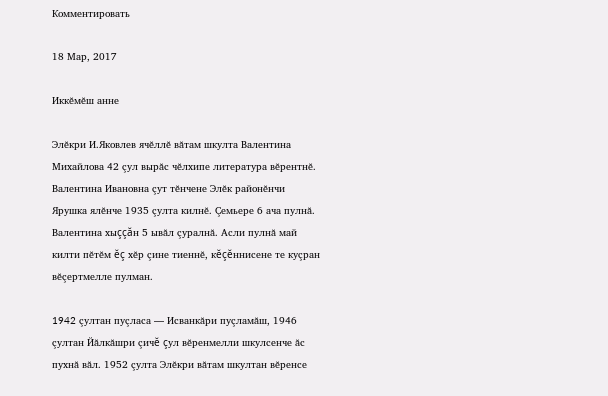Комментировать

18 Мар, 2017

Иккĕмĕш анне

Элĕкри И.Яковлев ячĕллĕ вăтам шкулта Валентина Михайлова 42 çул вырăс чĕлхипе литература вĕрентнĕ. Валентина Ивановна çут тĕнчене Элĕк районĕнчи Ярушка ялĕнче 1935 çулта килнĕ. Çемьере 6 ача пулнă. Валентина хыççăн 5 ывăл çуралнă. Асли пулнă май килти пĕтĕм ĕç хĕр çине тиеннĕ, кĕçĕннисене те куçран вĕçертмелле пулман.

1942 çултан пуçласа — Исванкăри пуçламăш, 1946 çултан Йăлкăшри çичĕ çул вĕренмелли шкулсенче ăс пухнă вăл. 1952 çулта Элĕкри вăтам шкултан вĕренсе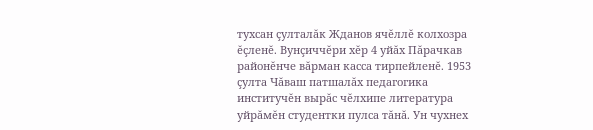тухсан çулталăк Жданов ячĕллĕ колхозра ĕçленĕ. Вунçиччĕри хĕр 4 уйăх Пăрачкав районĕнче вăрман касса тирпейленĕ. 1953 çулта Чăваш патшалăх педагогика институчĕн вырăс чĕлхипе литература уйрăмĕн студентки пулса тăнă. Ун чухнех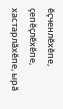ĕçченлĕхĕпе, çепĕçлĕхĕпе, хастарлăхĕпе, ырă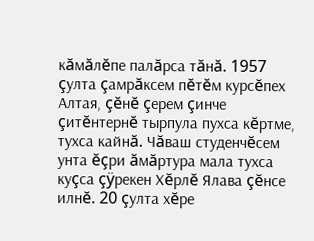кăмăлĕпе палăрса тăнă. 1957 çулта çамрăксем пĕтĕм курсĕпех Алтая, çĕнĕ çерем çинче çитĕнтернĕ тырпула пухса кĕртме, тухса кайнă. Чăваш студенчĕсем унта ĕçри ăмăртура мала тухса куçса çÿрекен Хĕрлĕ Ялава çĕнсе илнĕ. 20 çулта хĕре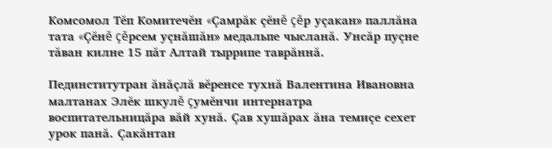Комсомол Тĕп Комитечĕн «Çамрăк çĕнĕ çĕр уçакан» паллăна тата «Çĕнĕ çĕрсем уçнăшăн» медальпе чысланă. Унсăр пуçне тăван килне 15 пăт Алтай тыррипе таврăннă.

Пединститутран ăнăçлă вĕренсе тухнă Валентина Ивановна малтанах Элĕк шкулĕ çумĕнчи интернатра воспитательницăра вăй хунă. Çав хушăрах ăна темиçе сехет урок панă. Çакăнтан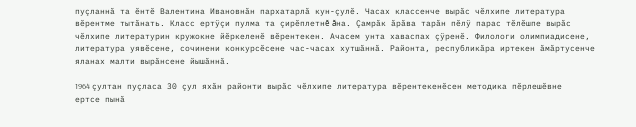пуçланнă та ĕнтĕ Валентина Ивановнăн пархатарлă кун-çулĕ. Часах классенче вырăс чĕлхипе литература вĕрентме тытăнать. Класс ертÿçи пулма та çирĕплетнĕ ăна. Çамрăк ăрăва тарăн пĕлÿ парас тĕлĕшпе вырăс чĕлхипе литературин кружокне йĕркеленĕ вĕрентекен. Ачасем унта хаваспах çÿренĕ. Филологи олимпиадисене, литература уявĕсене, сочинени конкурсĕсене час-часах хутшăннă. Районта, республикăра иртекен ăмăртусенче яланах малти вырăнсене йышăннă.

1964 çултан пуçласа 30 çул яхăн районти вырăс чĕлхипе литература вĕрентекенĕсен методика пĕрлешĕвне ертсе пынă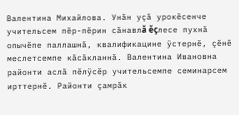Валентина Михайлова. Унăн уçă урокĕсенче учительсем пĕр-пĕрин сăнавлă ĕçлесе пухнă опычĕпе паллашнă, квалификацине ÿстернĕ, çĕнĕ меслетсемпе кăсăкланнă. Валентина Ивановна районти аслă пĕлÿсĕр учительсемпе семинарсем ирттернĕ. Районти çамрăк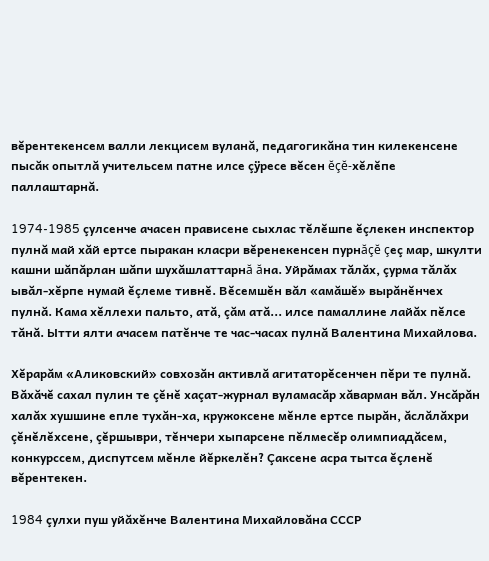вĕрентекенсем валли лекцисем вуланă, педагогикăна тин килекенсене пысăк опытлă учительсем патне илсе çÿресе вĕсен ĕçĕ-хĕлĕпе паллаштарнă.

1974-1985 çулсенче ачасен прависене сыхлас тĕлĕшпе ĕçлекен инспектор пулнă май хăй ертсе пыракан класри вĕренекенсен пурнăçĕ çеç мар, шкулти кашни шăпăрлан шăпи шухăшлаттарнă ăна. Уйрăмах тăлăх, çурма тăлăх ывăл-хĕрпе нумай ĕçлеме тивнĕ. Вĕсемшĕн вăл «амăшĕ» вырăнĕнчех пулнă. Кама хĕллехи пальто, атă, çăм атă... илсе памаллине лайăх пĕлсе тăнă. Ытти ялти ачасем патĕнче те час-часах пулнă Валентина Михайлова.

Хĕрарăм «Аликовский» совхозăн активлă агитаторĕсенчен пĕри те пулнă. Вăхăчĕ сахал пулин те çĕнĕ хаçат-журнал вуламасăр хăварман вăл. Унсăрăн халăх хушшине епле тухăн-ха, кружоксене мĕнле ертсе пырăн, ăслăлăхри çĕнĕлĕхсене, çĕршыври, тĕнчери хыпарсене пĕлмесĕр олимпиадăсем, конкурссем, диспутсем мĕнле йĕркелĕн? Çаксене асра тытса ĕçленĕ вĕрентекен.

1984 çулхи пуш уйăхĕнче Валентина Михайловăна СССР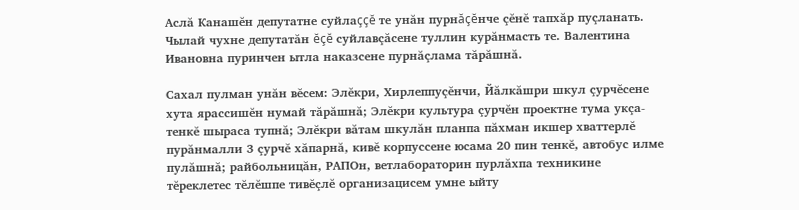Аслă Канашĕн депутатне суйлаççĕ те унăн пурнăçĕнче çĕнĕ тапхăр пуçланать. Чылай чухне депутатăн ĕçĕ суйлавçăсене туллин курăнмасть те. Валентина Ивановна пуринчен ытла наказсене пурнăçлама тăрăшнă.

Сахал пулман унăн вĕсем: Элĕкри, Хирлеппуçĕнчи, Йăлкăшри шкул çурчĕсене хута ярассишĕн нумай тăрăшнă; Элĕкри культура çурчĕн проектне тума укçа-тенкĕ шыраса тупнă; Элĕкри вăтам шкулăн планпа пăхман икшер хваттерлĕ пурăнмалли 3 çурчĕ хăпарнă, кивĕ корпуссене юсама 20 пин тенкĕ, автобус илме пулăшнă; райбольницăн, РАПОн, ветлабораторин пурлăхпа техникине тĕреклетес тĕлĕшпе тивĕçлĕ организацисем умне ыйту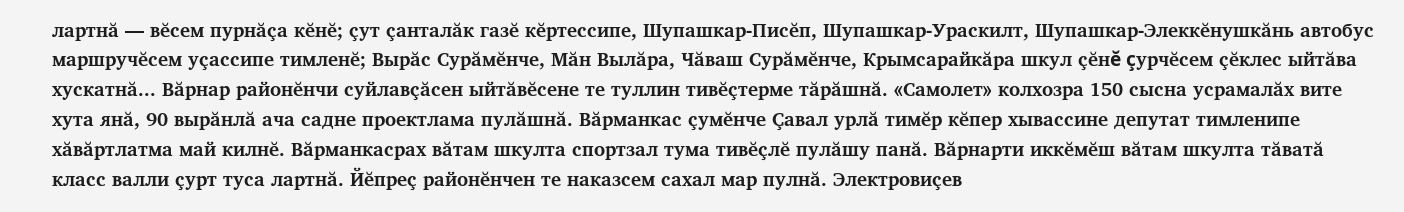лартнă — вĕсем пурнăçа кĕнĕ; çут çанталăк газĕ кĕртессипе, Шупашкар-Писĕп, Шупашкар-Ураскилт, Шупашкар-Элеккĕнушкăнь автобус маршручĕсем уçассипе тимленĕ; Вырăс Сурăмĕнче, Мăн Вылăра, Чăваш Сурăмĕнче, Крымсарайкăра шкул çĕнĕ çурчĕсем çĕклес ыйтăва хускатнă... Вăрнар районĕнчи суйлавçăсен ыйтăвĕсене те туллин тивĕçтерме тăрăшнă. «Самолет» колхозра 150 сысна усрамалăх вите хута янă, 90 вырăнлă ача садне проектлама пулăшнă. Вăрманкас çумĕнче Çавал урлă тимĕр кĕпер хывассине депутат тимленипе хăвăртлатма май килнĕ. Вăрманкасрах вăтам шкулта спортзал тума тивĕçлĕ пулăшу панă. Вăрнарти иккĕмĕш вăтам шкулта тăватă класс валли çурт туса лартнă. Йĕпреç районĕнчен те наказсем сахал мар пулнă. Электровиçев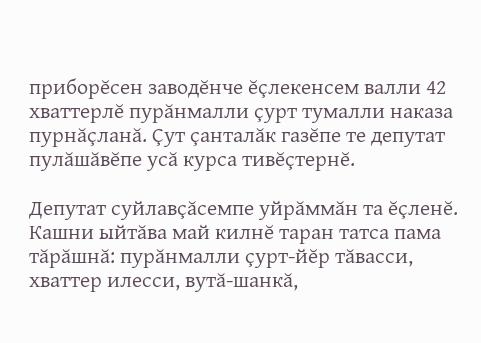приборĕсен заводĕнче ĕçлекенсем валли 42 хваттерлĕ пурăнмалли çурт тумалли наказа пурнăçланă. Çут çанталăк газĕпе те депутат пулăшăвĕпе усă курса тивĕçтернĕ.

Депутат суйлавçăсемпе уйрăммăн та ĕçленĕ. Кашни ыйтăва май килнĕ таран татса пама тăрăшнă: пурăнмалли çурт-йĕр тăвасси, хваттер илесси, вутă-шанкă,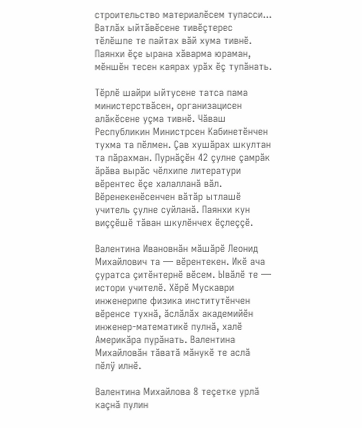строительство материалĕсем тупасси... Ватлăх ыйтăвĕсене тивĕçтерес тĕлĕшпе те пайтах вăй хума тивнĕ. Паянхи ĕçе ырана хăварма юраман, мĕншĕн тесен каярах урăх ĕç тупăнать.

Тĕрлĕ шайри ыйтусене татса пама министерствăсен, организацисен алăкĕсене уçма тивнĕ. Чăваш Республикин Министрсен Кабинетĕнчен тухма та пĕлмен. Çав хушăрах шкултан та пăрахман. Пурнăçĕн 42 çулне çамрăк ăрăва вырăс чĕлхипе литератури вĕрентес ĕçе халалланă вăл. Вĕренекенĕсенчен вăтăр ытлашĕ учитель çулне суйланă. Паянхи кун виççĕшĕ тăван шкулĕнчех ĕçлеççĕ.

Валентина Ивановнăн мăшăрĕ Леонид Михайлович та — вĕрентекен. Икĕ ача çуратса çитĕнтернĕ вĕсем. Ывăлĕ те — истори учителĕ. Хĕрĕ Мускаври инженерипе физика институтĕнчен вĕренсе тухнă, ăслăлăх академийĕн инженер-математикĕ пулнă, халĕ Америкăра пурăнать. Валентина Михайловăн тăватă мăнукĕ те аслă пĕлÿ илнĕ.

Валентина Михайлова 8 теçетке урлă каçнă пулин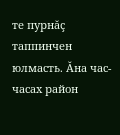те пурнăç таппинчен юлмасть. Ăна час-часах район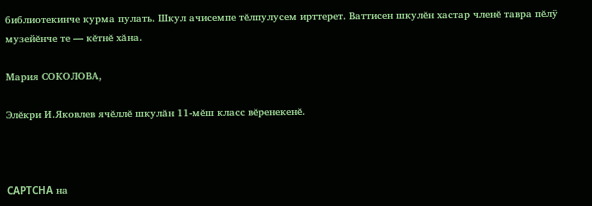библиотекинче курма пулать. Шкул ачисемпе тĕлпулусем ирттерет. Ваттисен шкулĕн хастар членĕ тавра пĕлÿ музейĕнче те — кĕтнĕ хăна.

Мария СОКОЛОВА,

Элĕкри И.Яковлев ячĕллĕ шкулăн 11-мĕш класс вĕренекенĕ.



CAPTCHA на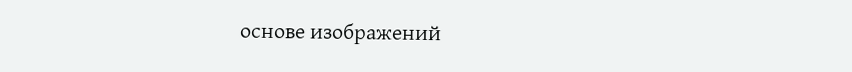основе изображений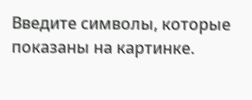Введите символы, которые показаны на картинке.